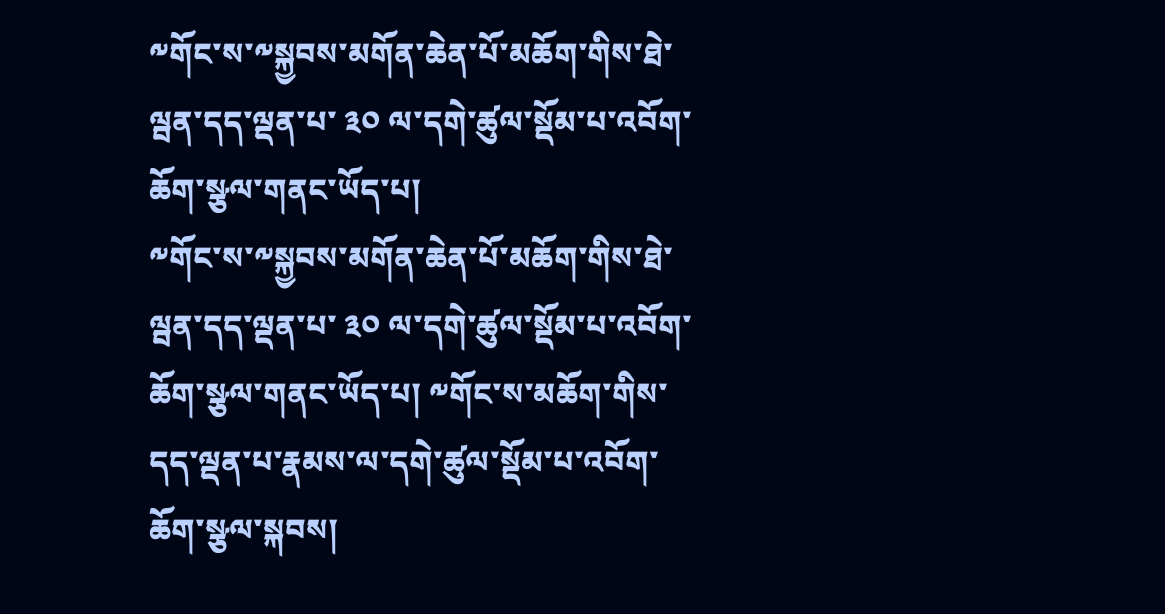༸གོང་ས་༸སྐྱབས་མགོན་ཆེན་པོ་མཆོག་གིས་ཐེ་ལྦན་དད་ལྡན་པ་ ༣༠ ལ་དགེ་ཚུལ་སྡོམ་པ་འབོག་ཆོག་སྩལ་གནང་ཡོད་པ།
༸གོང་ས་༸སྐྱབས་མགོན་ཆེན་པོ་མཆོག་གིས་ཐེ་ལྦན་དད་ལྡན་པ་ ༣༠ ལ་དགེ་ཚུལ་སྡོམ་པ་འབོག་ཆོག་སྩལ་གནང་ཡོད་པ། ༸གོང་ས་མཆོག་གིས་དད་ལྡན་པ་རྣམས་ལ་དགེ་ཚུལ་སྡོམ་པ་འབོག་ཆོག་སྩལ་སྐབས།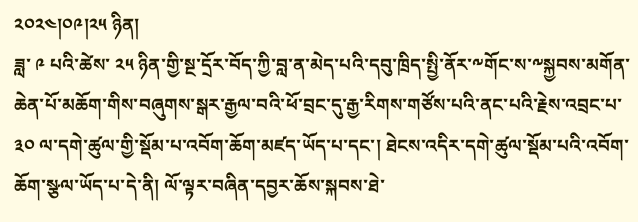༢༠༢༤།༠༩།༢༥ ཉིན།
ཟླ་ ༩ པའི་ཚེས་ ༢༥ ཉིན་གྱི་སྔ་དྲོར་བོད་ཀྱི་བླ་ན་མེད་པའི་དབུ་ཁྲིད་སྤྱི་ནོར་༸གོང་ས་༸སྐྱབས་མགོན་ཆེན་པོ་མཆོག་གིས་བཞུགས་སྒར་རྒྱལ་བའི་ཕོ་བྲང་དུ་རྒྱ་རིགས་གཙོས་པའི་ནང་པའི་རྗེས་འབྲང་པ་ ༣༠ ལ་དགེ་ཚུལ་གྱི་སྡོམ་པ་འབོག་ཆོག་མཛད་ཡོད་པ་དང་། ཐེངས་འདིར་དགེ་ཚུལ་སྡོམ་པའི་འབོག་ཆོག་སྩལ་ཡོད་པ་དེ་ནི། ལོ་ལྟར་བཞིན་དབྱར་ཆོས་སྐབས་ཐེ་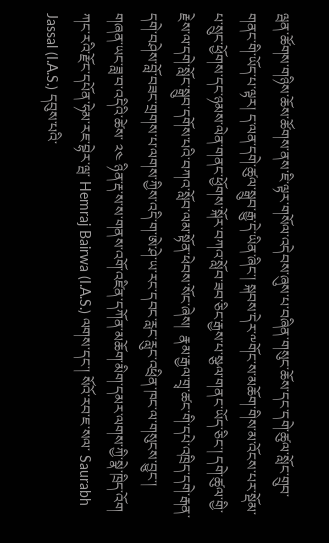ལྦན་ཚོགས་གཉིས་ཆོས་ཚོགས་ནས་ཇི་ལྟར་གསོལ་འདེབས་ཞུས་པ་བཞིན་གསུང་ཆོས་དང་དགེ་ཚུལ་སློང་གྲུབ་གནང་གི་ཡོད་པ་ལྟར། ད་ལན་དགེ་ཚུལ་སྒྲུབ་རྒྱུ་དེ་ཡིན་ཞིང་། སྐབས་དེར་༸གོང་ས་མཆོག་གིས་མ་འོངས་པར་སྡོམ་པ་སྲུང་ཕྱོགས་དང་ཉམས་ལེན་གནང་ཕྱོགས་སྐོར་བཀའ་སློབ་ཟབ་ཅིང་རྒྱས་པ་སྩལ་གནང་ཡོད་ཅིང་། དགེ་ཚུལ་གྱི་རྗེས་ལ་དགེ་སློང་སྒྲུབ་དགོས་པའི་བཀའ་སློབ་ལམ་སྟོན་ཕེབས་སོང་ཞེས།  རྣམ་རྒྱལ་གྲྭ་ཚང་གི་དཔེ་འཁྲིད་དགེ་རྒན་དགེ་བཤེས་བློ་བཟང་གྲགས་པ་ལགས་ཀྱིས་འདི་ག་ཨེ་ཤེ་ཡ་རང་དབང་རླང་རླུང་འཕྲིན་ཁང་ལ་གསུངས་བྱུང་།
གཞན་ཡང་ཟླ་བ་འདིའི་ཚེས་ ༢༤ ཉིན་རྡ་ས་ས་གནས་འགོ་འཛིན་དཀོན་མཆོག་མིག་དམར་ལགས་ཀྱི་སྣེ་ཁྲིད་འོག ཀང་རའི་རྫོང་དཔོན་ཧེམ་རཇ་བྷེར་ལྦ་ Hemraj Bairwa (I.A.S.) ལགས་དང་། སོའོ་རབ་ཇ་སལ་ Saurabh Jassal (I.A.S.) དབུས་པའི་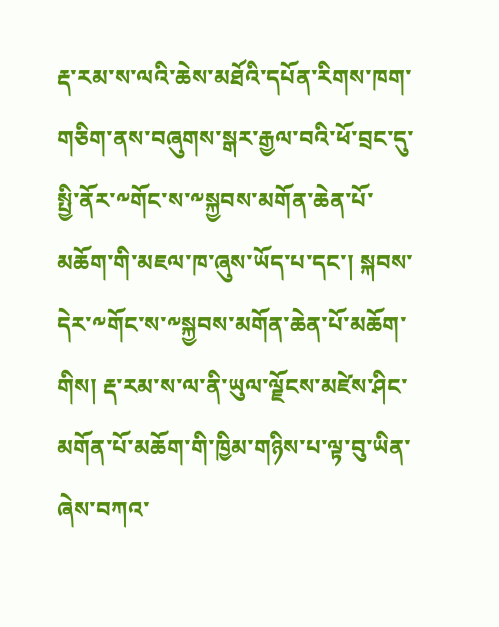རྡ་རམ་ས་ལའི་ཆེས་མཐོའི་དཔོན་རིགས་ཁག་གཅིག་ནས་བཞུགས་སྒར་རྒྱལ་བའི་ཕོ་བྲང་དུ་སྤྱི་ནོར་༸གོང་ས་༸སྐྱབས་མགོན་ཆེན་པོ་མཆོག་གི་མཇལ་ཁ་ཞུས་ཡོད་པ་དང་། སྐབས་དེར་༸གོང་ས་༸སྐྱབས་མགོན་ཆེན་པོ་མཆོག་གིས། རྡ་རམ་ས་ལ་ནི་ཡུལ་ལྗོངས་མཛེས་ཤིང་མགོན་པོ་མཆོག་གི་ཁྱིམ་གཉིས་པ་ལྟ་བུ་ཡིན་ཞེས་བཀའ་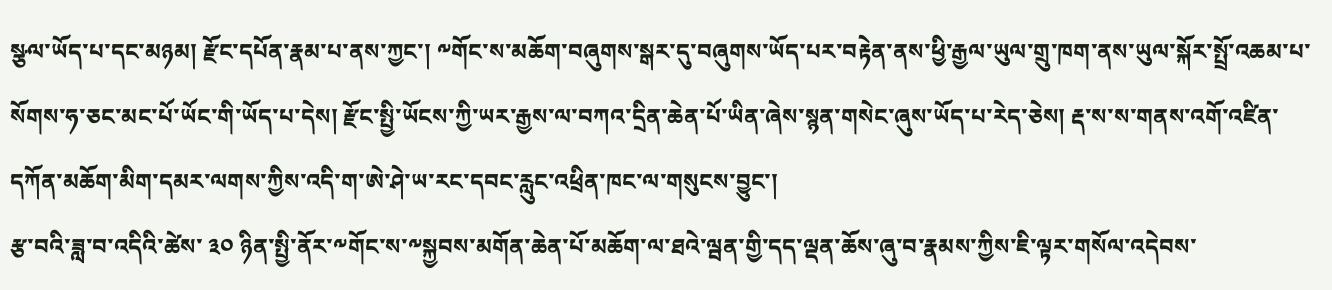སྩལ་ཡོད་པ་དང་མཉམ། རྫོང་དཔོན་རྣམ་པ་ནས་ཀྱང་། ༸གོང་ས་མཆོག་བཞུགས་སྒར་དུ་བཞུགས་ཡོད་པར་བརྟེན་ནས་ཕྱི་རྒྱལ་ཡུལ་གྲུ་ཁག་ནས་ཡུལ་སྐོར་སྤྲོ་འཆམ་པ་སོགས་ཧ་ཅང་མང་པོ་ཡོང་གི་ཡོད་པ་དེས། རྫོང་སྤྱི་ཡོངས་ཀྱི་ཡར་རྒྱས་ལ་བཀའ་དྲིན་ཆེན་པོ་ཡིན་ཞེས་སྙན་གསེང་ཞུས་ཡོད་པ་རེད་ཅེས། རྡ་ས་ས་གནས་འགོ་འཛིན་དཀོན་མཆོག་མིག་དམར་ལགས་ཀྱིས་འདི་ག་ཨེ་ཤེ་ཡ་རང་དབང་རླུང་འཕྲིན་ཁང་ལ་གསུངས་བྱུང་།
རྩ་བའི་ཟླ་བ་འདིའི་ཚེས་ ༣༠ ཉིན་སྤྱི་ནོར་༸གོང་ས་༸སྐྱབས་མགོན་ཆེན་པོ་མཆོག་ལ་ཐའེ་ལྦན་གྱི་དད་ལྡན་ཆོས་ཞུ་བ་རྣམས་ཀྱིས་ཇི་ལྟར་གསོལ་འདེབས་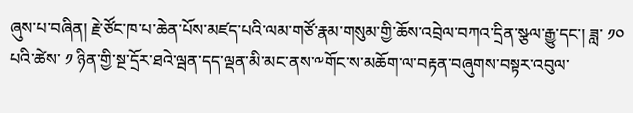ཞུས་པ་བཞིན། རྗེ་ཙོང་ཁ་པ་ཆེན་པོས་མཛད་པའི་ལམ་གཙོ་རྣམ་གསུམ་གྱི་ཆོས་འབྲེལ་བཀའ་དྲིན་སྩལ་རྒྱུ་དང་། ཟླ་ ༡༠ པའི་ཚེས་ ༡ ཉིན་གྱི་སྔ་དྲོར་ཐའེ་ལྦན་དད་ལྡན་མི་མང་ནས་༸གོང་ས་མཆོག་ལ་བརྟན་བཞུགས་བསྟར་འབུལ་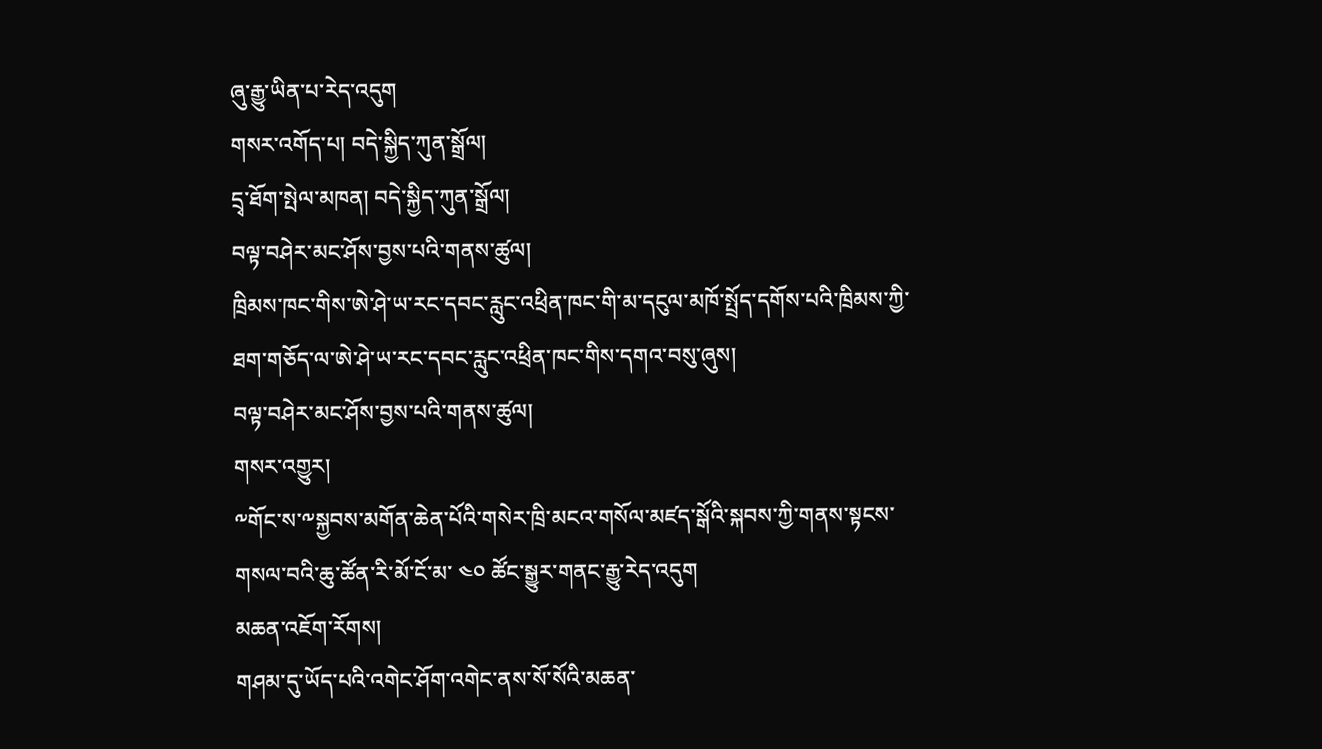ཞུ་རྒྱུ་ཡིན་པ་རེད་འདུག
གསར་འགོད་པ། བདེ་སྐྱིད་ཀུན་སྒྲོལ།
དྲྭ་ཐོག་སྤེལ་མཁན། བདེ་སྐྱིད་ཀུན་སྒྲོལ།
བལྟ་བཤེར་མང་ཤོས་བྱས་པའི་གནས་ཚུལ།
ཁྲིམས་ཁང་གིས་ཨེ་ཤེ་ཡ་རང་དབང་རླུང་འཕྲིན་ཁང་གི་མ་དངུལ་མཁོ་སྤྲོད་དགོས་པའི་ཁྲིམས་ཀྱི་ཐག་གཅོད་ལ་ཨེ་ཤེ་ཡ་རང་དབང་རླུང་འཕྲིན་ཁང་གིས་དགའ་བསུ་ཞུས།
བལྟ་བཤེར་མང་ཤོས་བྱས་པའི་གནས་ཚུལ།
གསར་འགྱུར།
༸གོང་ས་༸སྐྱབས་མགོན་ཆེན་པོའི་གསེར་ཁྲི་མངའ་གསོལ་མཛད་སྒོའི་སྐབས་ཀྱི་གནས་སྟངས་གསལ་བའི་ཆུ་ཚོན་རི་མོ་ངོ་མ་ ༤༠ ཚོང་སྒྱུར་གནང་རྒྱུ་རེད་འདུག
མཆན་འཇོག་རོགས།
གཤམ་དུ་ཡོད་པའི་འགེང་ཤོག་འགེང་ནས་སོ་སོའི་མཆན་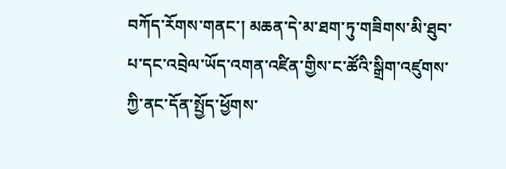བཀོད་རོགས་གནང་། མཆན་དེ་མ་ཐག་ཏུ་གཟིགས་མི་ཐུབ་པ་དང་འབྲེལ་ཡོད་འགན་འཛིན་གྱིས་ང་ཚོའི་སྒྲིག་འཛུགས་ཀྱི་ནང་དོན་སྤྱོད་ཕྱོགས་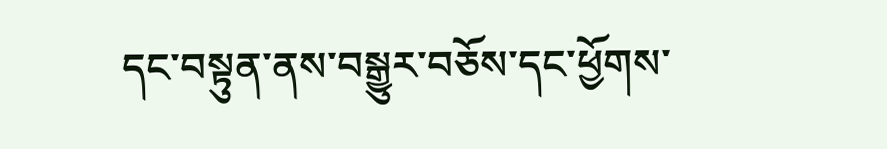དང་བསྟུན་ནས་བསྒྱུར་བཅོས་དང་ཕྱོགས་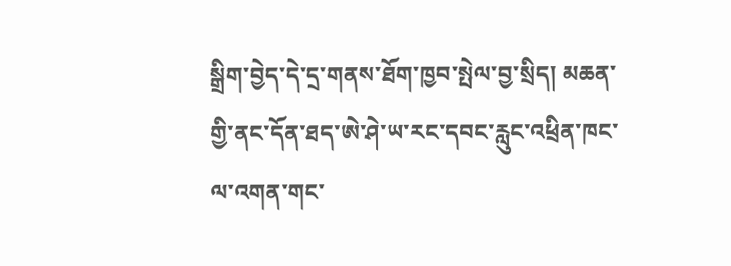སྒྲིག་བྱེད་དེ་དྲ་གནས་ཐོག་ཁྱབ་སྤེལ་བྱ་སྲིད། མཆན་གྱི་ནང་དོན་ཐད་ཨེ་ཤེ་ཡ་རང་དབང་རླུང་འཕྲིན་ཁང་ལ་འགན་གང་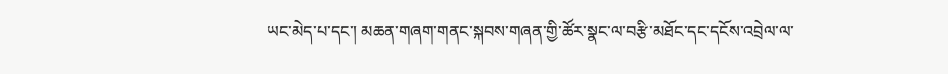ཡང་མེད་པ་དང་། མཆན་གཞག་གནང་སྐབས་གཞན་གྱི་ཚོར་སྣང་ལ་བརྩི་མཐོང་དང་དངོས་འབྲེལ་ལ་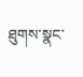ཐུགས་སྣང་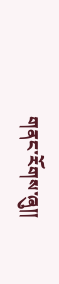གནང་རོགས་ཞུ༎